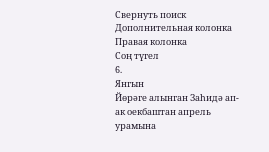Свернуть поиск
Дополнительная колонка
Правая колонка
Соң түгел
6.
Янгын
Йөрәге алынган Заһидә ап-ак оекбаштан апрель урамына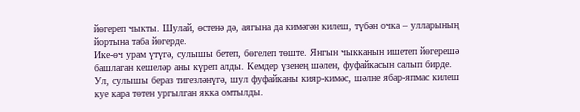йөгереп чыкты. Шулай, өстенә дә, аягына да кимәгән килеш, түбән очка – улларының йортына таба йөгерде.
Ике-өч урам үтүгә, сулышы бетеп, бөгелеп төште. Янгын чыкканын ишетеп йөгерешә башлаган кешеләр аны күреп алды. Кемдер үзенең шәлен, фуфайкасын салып бирде. Ул, сулышы бераз тигезләнүгә, шул фуфайканы кияр-кимәс, шәлне ябар-япмас килеш куе кара төтен ургылган якка омтылды.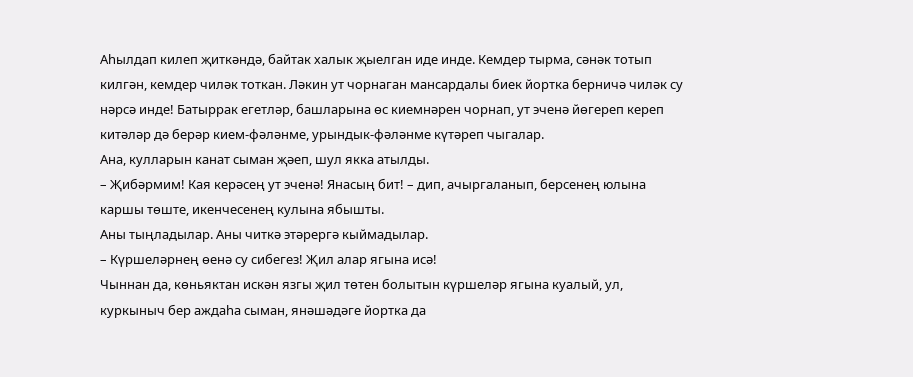Аһылдап килеп җиткәндә, байтак халык җыелган иде инде. Кемдер тырма, сәнәк тотып килгән, кемдер чиләк тоткан. Ләкин ут чорнаган мансардалы биек йортка берничә чиләк су нәрсә инде! Батыррак егетләр, башларына өс киемнәрен чорнап, ут эченә йөгереп кереп китәләр дә берәр кием-фәләнме, урындык-фәләнме күтәреп чыгалар.
Ана, кулларын канат сыман җәеп, шул якка атылды.
– Җибәрмим! Кая керәсең ут эченә! Янасың бит! – дип, ачыргаланып, берсенең юлына каршы төште, икенчесенең кулына ябышты.
Аны тыңладылар. Аны читкә этәрергә кыймадылар.
– Күршеләрнең өенә су сибегез! Җил алар ягына исә!
Чыннан да, көньяктан искән язгы җил төтен болытын күршеләр ягына куалый, ул, куркыныч бер аждаһа сыман, янәшәдәге йортка да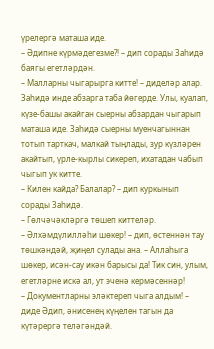үрелергә маташа иде.
– Әдипне күрмәдегезме?! – дип сорады Заһидә баягы егетләрдән.
– Малларны чыгарырга китте! – диделәр алар.
Заһидә инде абзарга таба йөгерде. Улы, куалап, күзе-башы акайган сыерны абзардан чыгарып маташа иде. Заһидә сыерны муенчагыннан тотып тарткач, малкай тыңлады, зур күзләрен акайтып, үрле-кырлы сикереп, ихатадан чабып чыгып ук китте.
– Килен кайда? Балалар? – дип куркынып сорады Заһидә.
– Гөлчәчәкләргә төшеп киттеләр.
– Әлхәмдүлилләһи шөкер! – дип, өстеннән тау төшкәндәй, җиңел сулады ана. – Аллаһыга шөкер, исән-сау икән барысы да! Тик син, улым, егетләрне искә ал, ут эченә кермәсеннәр!
– Документларны эләктереп чыга алдым! – диде Әдип, әнисенең күңелен тагын да күтәрергә теләгәндәй.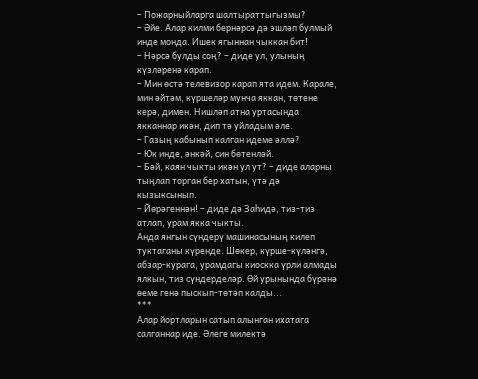– Пожарныйларга шалтыраттыгызмы?
– Әйе. Алар килми бернәрсә дә эшләп булмый инде монда. Ишек ягыннан чыккан бит!
– Нәрсә булды соң? – диде ул, улының күзләренә карап.
– Мин өстә телевизор карап ята идем. Карале, мин әйтәм, күршеләр мунча яккан, төтене керә, димен. Нишләп атна уртасында якканнар икән, дип тә уйладым әле.
– Газың кабынып калган идеме әллә?
– Юк инде, әнкәй, син бөтенләй.
– Бәй, каян чыкты икән ул ут? – диде аларны тыңлап торган бер хатын, үтә дә кызыксынып.
– Йөрәгеннән! – диде дә Заһидә, тиз-тиз атлап, урам якка чыкты.
Анда янгын сүндерү машинасының килеп туктаганы күренде. Шөкер, күрше-күләнгә, абзар-курага, урамдагы киоскка үрли алмады ялкын, тиз сүндерделәр. Өй урынында бүрәнә өеме генә пыскып-төтәп калды...
***
Алар йортларын сатып алынган ихатага салганнар иде. Әлеге милектә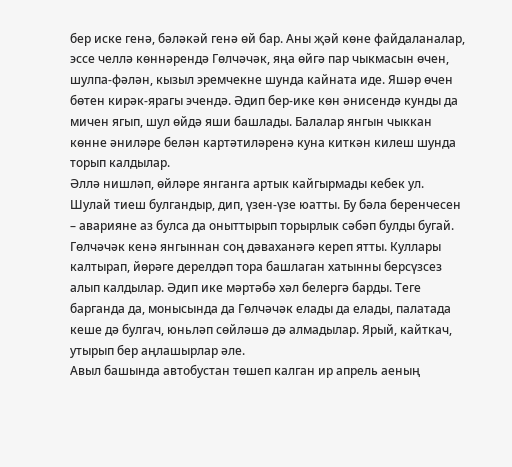бер иске генә, бәләкәй генә өй бар. Аны җәй көне файдаланалар, эссе челлә көннәрендә Гөлчәчәк, яңа өйгә пар чыкмасын өчен, шулпа-фәлән, кызыл эремчекне шунда кайната иде. Яшәр өчен бөтен кирәк-ярагы эчендә. Әдип бер-ике көн әнисендә кунды да мичен ягып, шул өйдә яши башлады. Балалар янгын чыккан көнне әниләре белән картәтиләренә куна киткән килеш шунда торып калдылар.
Әллә нишләп, өйләре янганга артык кайгырмады кебек ул. Шулай тиеш булгандыр, дип, үзен-үзе юатты. Бу бәла беренчесен – аварияне аз булса да оныттырып торырлык сәбәп булды бугай.
Гөлчәчәк кенә янгыннан соң дәваханәгә кереп ятты. Куллары калтырап, йөрәге дерелдәп тора башлаган хатынны берсүзсез алып калдылар. Әдип ике мәртәбә хәл белергә барды. Теге барганда да, монысында да Гөлчәчәк елады да елады, палатада кеше дә булгач, юньләп сөйләшә дә алмадылар. Ярый, кайткач, утырып бер аңлашырлар әле.
Авыл башында автобустан төшеп калган ир апрель аеның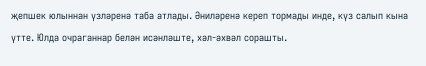җепшек юлыннан үзләренә таба атлады. Әниләренә кереп тормады инде, күз салып кына үтте. Юлда очраганнар белән исәнләште, хәл-әхвәл сорашты.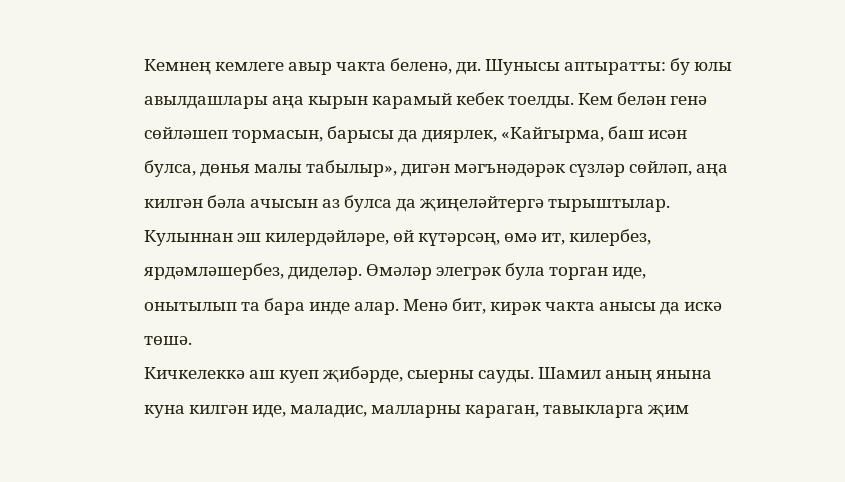Кемнең кемлеге авыр чакта беленә, ди. Шунысы аптыратты: бу юлы авылдашлары аңа кырын карамый кебек тоелды. Кем белән генә сөйләшеп тормасын, барысы да диярлек, «Кайгырма, баш исән булса, дөнья малы табылыр», дигән мәгънәдәрәк сүзләр сөйләп, аңа килгән бәла ачысын аз булса да җиңеләйтергә тырыштылар. Кулыннан эш килердәйләре, өй күтәрсәң, өмә ит, килербез, ярдәмләшербез, диделәр. Өмәләр элегрәк була торган иде, онытылып та бара инде алар. Менә бит, кирәк чакта анысы да искә төшә.
Кичкелеккә аш куеп җибәрде, сыерны сауды. Шамил аның янына куна килгән иде, маладис, малларны караган, тавыкларга җим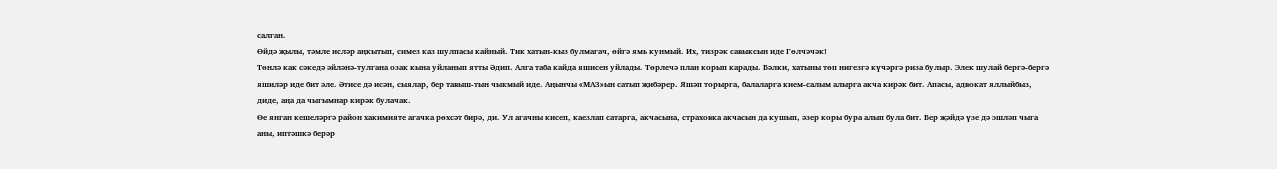салган.
Өйдә җылы, тәмле исләр аңкытып, симез каз шулпасы кайный. Тик хатын-кыз булмагач, өйгә ямь кунмый. Их, тизрәк савыксын иде Гөлчәчәк!
Төнлә как сәкедә әйләнә-тулгана озак кына уйланып ятты Әдип. Алга таба кайда яшисен уйлады. Төрлечә план корып карады. Бәлки, хатыны төп нигезгә күчәргә риза булыр. Элек шулай бергә-бергә яшиләр иде бит әле. Әтисе дә исән, сыялар, бер тавыш-тын чыкмый иде. Аңынчы «МАЗ»ын сатып җибәрер. Яшәп торырга, балаларга кием-салым алырга акча кирәк бит. Апасы, адвокат яллыйбыз, диде, аңа да чыгымнар кирәк булачак.
Өе янган кешеләргә район хакимияте агачка рөхсәт бирә, ди. Ул агачны кисеп, каезлап сатарга, акчасына, страховка акчасын да кушып, әзер коры бура алып була бит. Бер җәйдә үзе дә эшләп чыга аны, иптәшкә берәр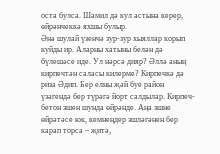оста булса. Шамил дә кул астына керер, өйрәнчеккә яхшы булыр.
Әнә шулай үзенчә зур-зур хыяллар корып куйды ир. Аларны хатыны белән дә бүлешәсе иде. Ул нәрсә дияр? Әллә аның кирпечтән саласы килерме? Кирпечкә дә риза Әдип. Бер елны җәй буе район үзәгендә бер түрәгә йорт салдылар. Кирпеч-бетон эшен шунда өйрәнде. Аңа эшне өйрәтәсе юк, кемнеңдер эшләгәнен бер карап торса – җитә,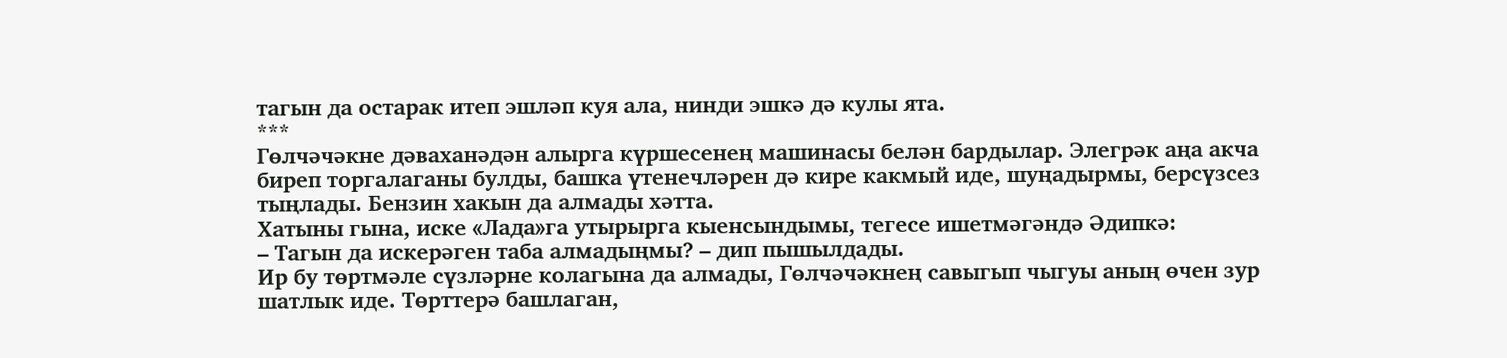тагын да остарак итеп эшләп куя ала, нинди эшкә дә кулы ята.
***
Гөлчәчәкне дәваханәдән алырга күршесенең машинасы белән бардылар. Элегрәк аңа акча биреп торгалаганы булды, башка үтенечләрен дә кире какмый иде, шуңадырмы, берсүзсез тыңлады. Бензин хакын да алмады хәтта.
Хатыны гына, иске «Лада»га утырырга кыенсындымы, тегесе ишетмәгәндә Әдипкә:
– Тагын да искерәген таба алмадыңмы? – дип пышылдады.
Ир бу төртмәле сүзләрне колагына да алмады, Гөлчәчәкнең савыгып чыгуы аның өчен зур шатлык иде. Төрттерә башлаган,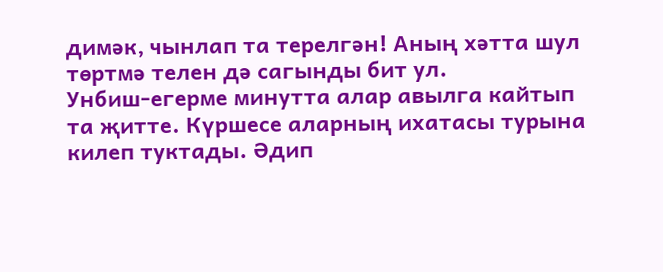димәк, чынлап та терелгән! Аның хәтта шул төртмә телен дә сагынды бит ул.
Унбиш-егерме минутта алар авылга кайтып та җитте. Күршесе аларның ихатасы турына килеп туктады. Әдип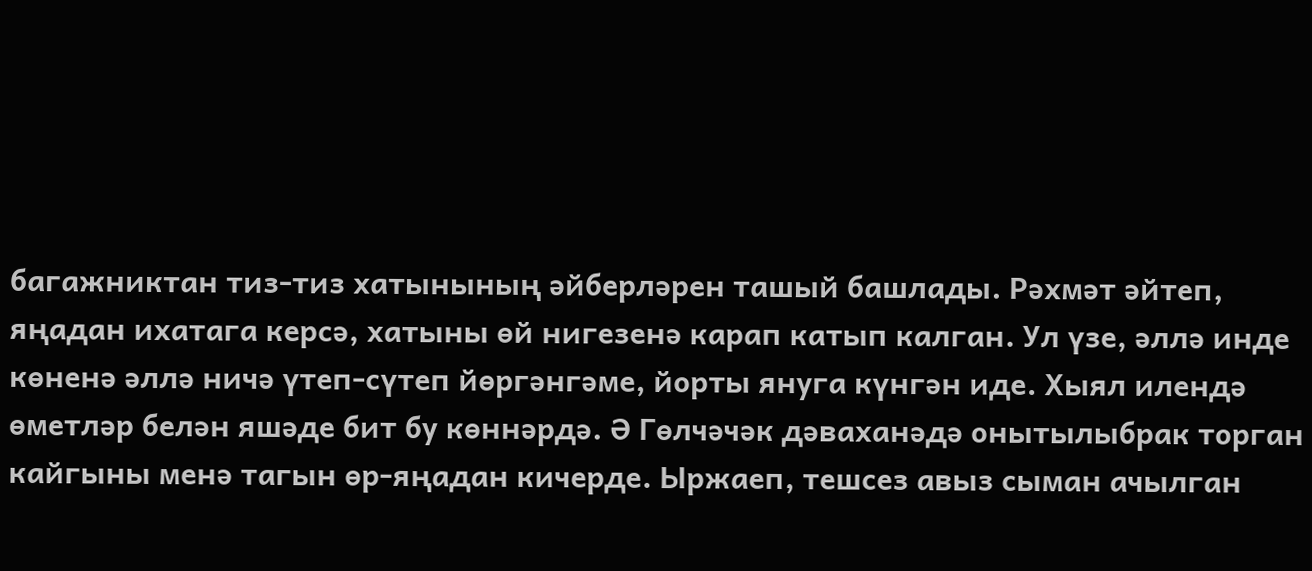багажниктан тиз-тиз хатынының әйберләрен ташый башлады. Рәхмәт әйтеп, яңадан ихатага керсә, хатыны өй нигезенә карап катып калган. Ул үзе, әллә инде көненә әллә ничә үтеп-сүтеп йөргәнгәме, йорты януга күнгән иде. Хыял илендә өметләр белән яшәде бит бу көннәрдә. Ә Гөлчәчәк дәваханәдә онытылыбрак торган кайгыны менә тагын өр-яңадан кичерде. Ыржаеп, тешсез авыз сыман ачылган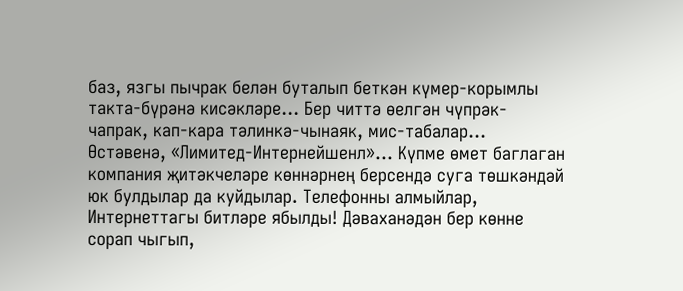баз, язгы пычрак белән буталып беткән күмер-корымлы такта-бүрәнә кисәкләре... Бер читтә өелгән чүпрәк-чапрак, кап-кара тәлинкә-чынаяк, мис-табалар...
Өстәвенә, «Лимитед-Интернейшенл»... Күпме өмет баглаган компания җитәкчеләре көннәрнең берсендә суга төшкәндәй юк булдылар да куйдылар. Телефонны алмыйлар, Интернеттагы битләре ябылды! Дәваханәдән бер көнне сорап чыгып,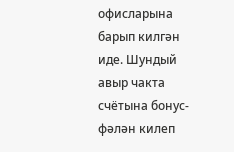офисларына барып килгән иде. Шундый авыр чакта счётына бонус-фәлән килеп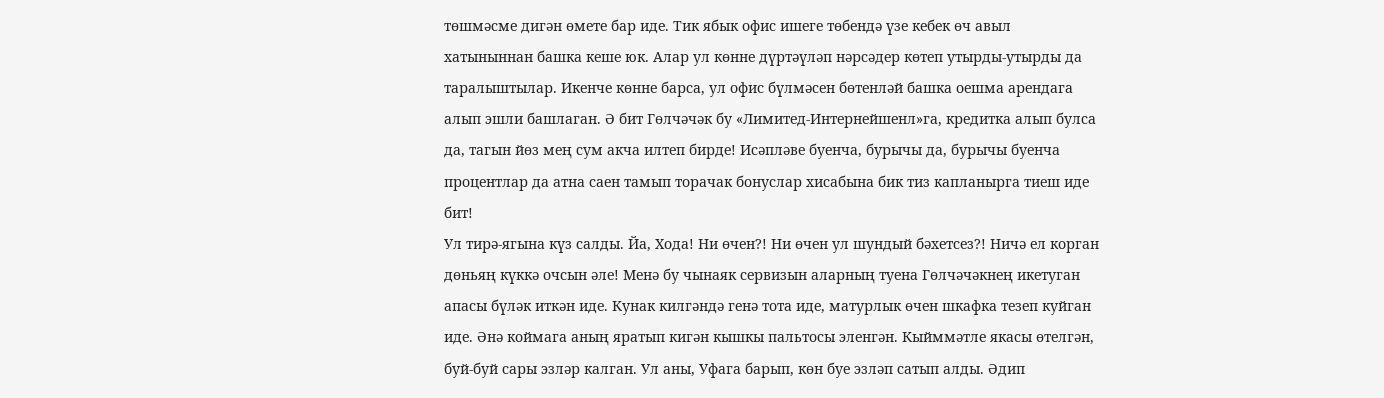төшмәсме дигән өмете бар иде. Тик ябык офис ишеге төбендә үзе кебек өч авыл хатыныннан башка кеше юк. Алар ул көнне дүртәүләп нәрсәдер көтеп утырды-утырды да таралыштылар. Икенче көнне барса, ул офис бүлмәсен бөтенләй башка оешма арендага алып эшли башлаган. Ә бит Гөлчәчәк бу «Лимитед-Интернейшенл»га, кредитка алып булса да, тагын йөз мең сум акча илтеп бирде! Исәпләве буенча, бурычы да, бурычы буенча процентлар да атна саен тамып торачак бонуслар хисабына бик тиз капланырга тиеш иде бит!
Ул тирә-ягына күз салды. Йа, Хода! Ни өчен?! Ни өчен ул шундый бәхетсез?! Ничә ел корган дөньяң күккә очсын әле! Менә бу чынаяк сервизын аларның туена Гөлчәчәкнең икетуган апасы бүләк иткән иде. Кунак килгәндә генә тота иде, матурлык өчен шкафка тезеп куйган иде. Әнә коймага аның яратып кигән кышкы пальтосы эленгән. Кыйммәтле якасы өтелгән, буй-буй сары эзләр калган. Ул аны, Уфага барып, көн буе эзләп сатып алды. Әдип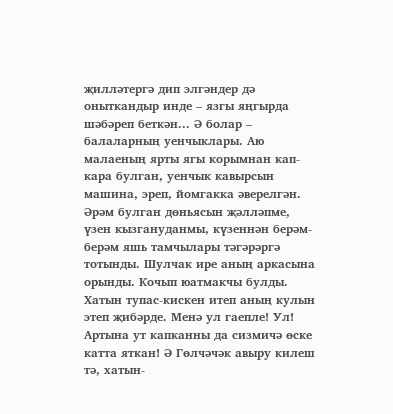җилләтергә дип элгәндер дә оныткандыр инде – язгы яңгырда шәбәреп беткән... Ә болар – балаларның уенчыклары. Аю малаеның ярты ягы корымнан кап-кара булган, уенчык кавырсын машина, эреп, йомгакка әверелгән.
Әрәм булган дөньясын җәлләпме, үзен кызгануданмы, күзеннән берәм-берәм яшь тамчылары тәгәрәргә тотынды. Шулчак ире аның аркасына орынды. Кочып юатмакчы булды. Хатын тупас-кискен итеп аның кулын этеп җибәрде. Менә ул гаепле! Ул! Артына ут капканны да сизмичә өске катта яткан! Ә Гөлчәчәк авыру килеш тә, хатын-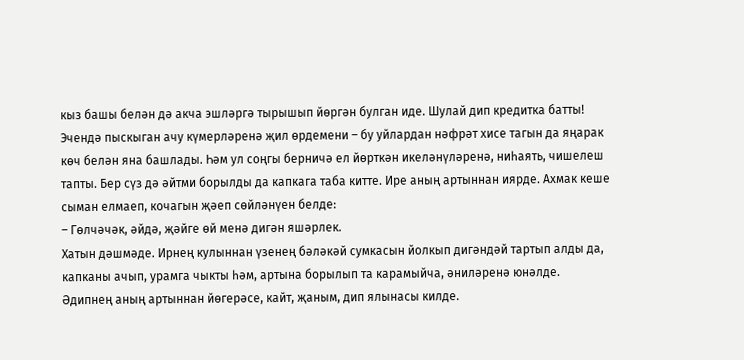кыз башы белән дә акча эшләргә тырышып йөргән булган иде. Шулай дип кредитка батты!
Эчендә пыскыган ачу күмерләренә җил өрдемени – бу уйлардан нәфрәт хисе тагын да яңарак көч белән яна башлады. Һәм ул соңгы берничә ел йөрткән икеләнүләренә, ниһаять, чишелеш тапты. Бер сүз дә әйтми борылды да капкага таба китте. Ире аның артыннан иярде. Ахмак кеше сыман елмаеп, кочагын җәеп сөйләнүен белде:
– Гөлчәчәк, әйдә, җәйге өй менә дигән яшәрлек.
Хатын дәшмәде. Ирнең кулыннан үзенең бәләкәй сумкасын йолкып дигәндәй тартып алды да, капканы ачып, урамга чыкты һәм, артына борылып та карамыйча, әниләренә юнәлде.
Әдипнең аның артыннан йөгерәсе, кайт, җаным, дип ялынасы килде.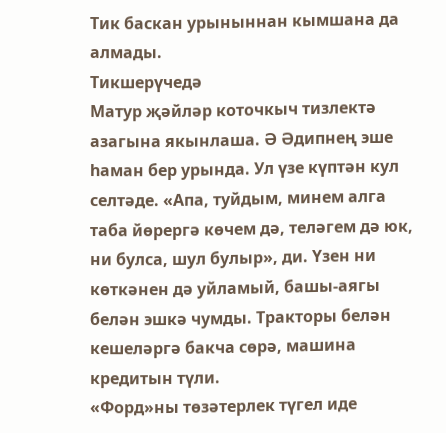Тик баскан урыныннан кымшана да алмады.
Тикшерүчедә
Матур җәйләр коточкыч тизлектә азагына якынлаша. Ә Әдипнең эше һаман бер урында. Ул үзе күптән кул селтәде. «Апа, туйдым, минем алга таба йөрергә көчем дә, теләгем дә юк, ни булса, шул булыр», ди. Үзен ни көткәнен дә уйламый, башы-аягы белән эшкә чумды. Тракторы белән кешеләргә бакча сөрә, машина кредитын түли.
«Форд»ны төзәтерлек түгел иде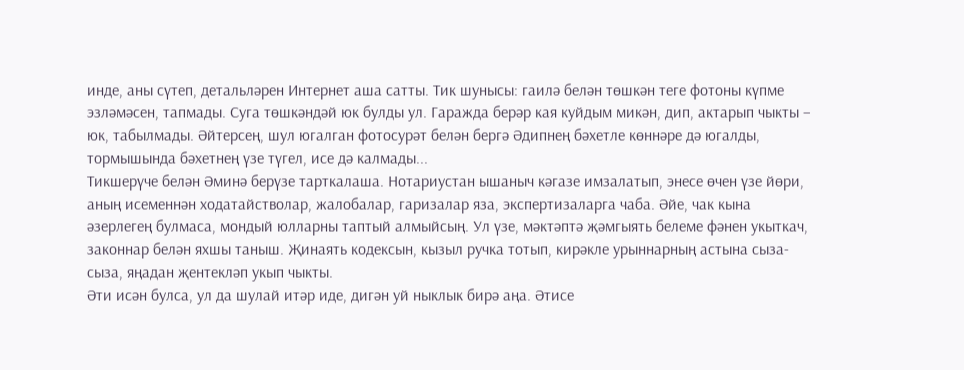инде, аны сүтеп, детальләрен Интернет аша сатты. Тик шунысы: гаилә белән төшкән теге фотоны күпме эзләмәсен, тапмады. Суга төшкәндәй юк булды ул. Гаражда берәр кая куйдым микән, дип, актарып чыкты – юк, табылмады. Әйтерсең, шул югалган фотосурәт белән бергә Әдипнең бәхетле көннәре дә югалды, тормышында бәхетнең үзе түгел, исе дә калмады...
Тикшерүче белән Әминә берүзе тарткалаша. Нотариустан ышаныч кәгазе имзалатып, энесе өчен үзе йөри, аның исеменнән ходатайстволар, жалобалар, гаризалар яза, экспертизаларга чаба. Әйе, чак кына әзерлегең булмаса, мондый юлларны таптый алмыйсың. Ул үзе, мәктәптә җәмгыять белеме фәнен укыткач, законнар белән яхшы таныш. Җинаять кодексын, кызыл ручка тотып, кирәкле урыннарның астына сыза-сыза, яңадан җентекләп укып чыкты.
Әти исән булса, ул да шулай итәр иде, дигән уй ныклык бирә аңа. Әтисе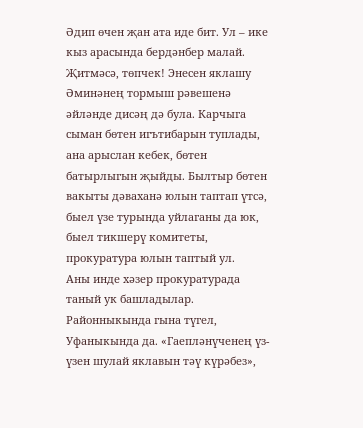Әдип өчен җан ата иде бит. Ул – ике кыз арасында бердәнбер малай. Җитмәсә, төпчек! Энесен яклашу Әминәнең тормыш рәвешенә әйләнде дисәң дә була. Карчыга сыман бөтен игътибарын туплады, ана арыслан кебек, бөтен батырлыгын җыйды. Былтыр бөтен вакыты дәваханә юлын таптап үтсә, быел үзе турында уйлаганы да юк, быел тикшерү комитеты, прокуратура юлын таптый ул.
Аны инде хәзер прокуратурада таный ук башладылар. Районныкында гына түгел, Уфаныкында да. «Гаепләнүченең үз-үзен шулай яклавын тәү күрәбез»,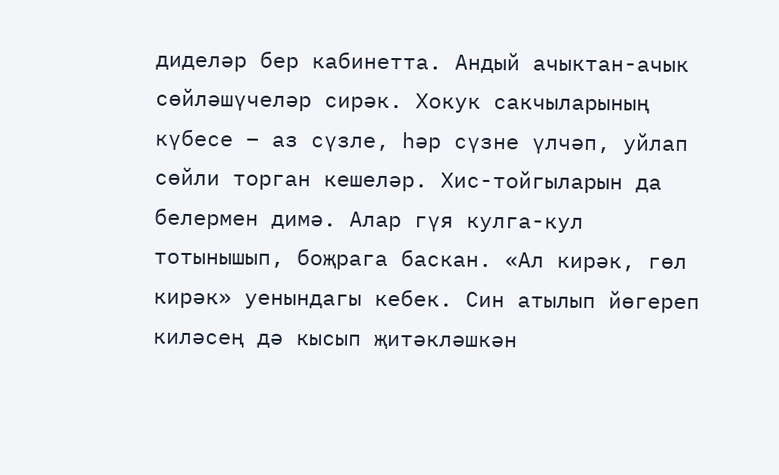диделәр бер кабинетта. Андый ачыктан-ачык сөйләшүчеләр сирәк. Хокук сакчыларының күбесе – аз сүзле, һәр сүзне үлчәп, уйлап сөйли торган кешеләр. Хис-тойгыларын да белермен димә. Алар гүя кулга-кул тотынышып, боҗрага баскан. «Ал кирәк, гөл кирәк» уенындагы кебек. Син атылып йөгереп киләсең дә кысып җитәкләшкән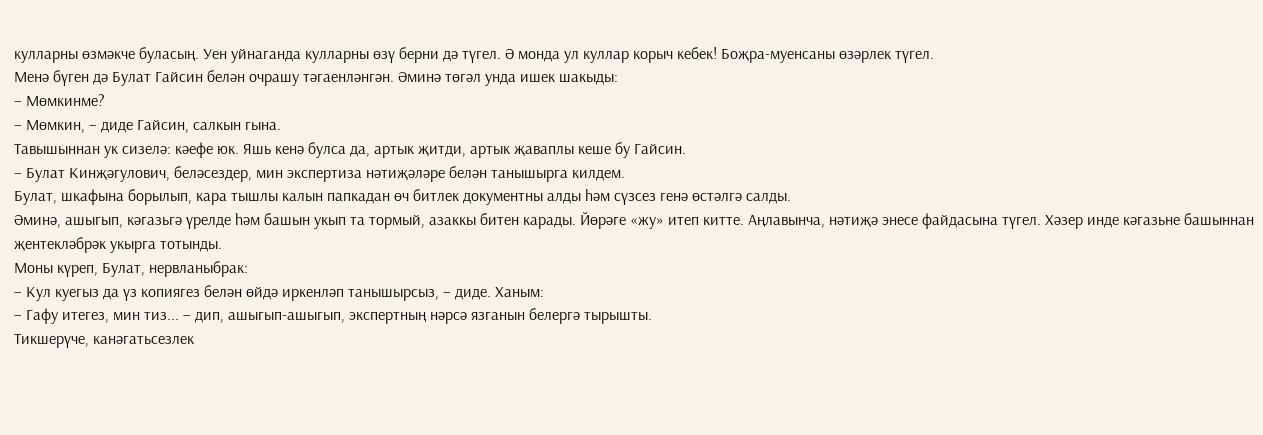кулларны өзмәкче буласың. Уен уйнаганда кулларны өзү берни дә түгел. Ә монда ул куллар корыч кебек! Боҗра-муенсаны өзәрлек түгел.
Менә бүген дә Булат Гайсин белән очрашу тәгаенләнгән. Әминә төгәл унда ишек шакыды:
– Мөмкинме?
– Мөмкин, – диде Гайсин, салкын гына.
Тавышыннан ук сизелә: кәефе юк. Яшь кенә булса да, артык җитди, артык җаваплы кеше бу Гайсин.
– Булат Кинҗәгулович, беләсездер, мин экспертиза нәтиҗәләре белән танышырга килдем.
Булат, шкафына борылып, кара тышлы калын папкадан өч битлек документны алды һәм сүзсез генә өстәлгә салды.
Әминә, ашыгып, кәгазьгә үрелде һәм башын укып та тормый, азаккы битен карады. Йөрәге «жу» итеп китте. Аңлавынча, нәтиҗә энесе файдасына түгел. Хәзер инде кәгазьне башыннан җентекләбрәк укырга тотынды.
Моны күреп, Булат, нервланыбрак:
– Кул куегыз да үз копиягез белән өйдә иркенләп танышырсыз, – диде. Ханым:
– Гафу итегез, мин тиз... – дип, ашыгып-ашыгып, экспертның нәрсә язганын белергә тырышты.
Тикшерүче, канәгатьсезлек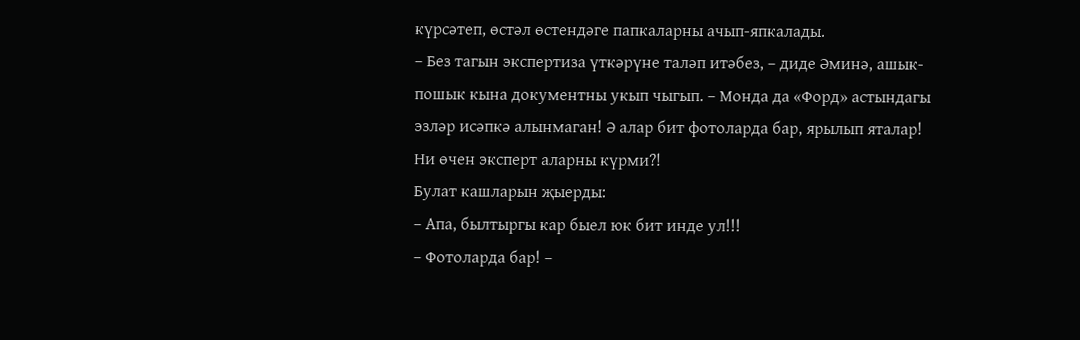күрсәтеп, өстәл өстендәге папкаларны ачып-япкалады.
– Без тагын экспертиза үткәрүне таләп итәбез, – диде Әминә, ашык-пошык кына документны укып чыгып. – Монда да «Форд» астындагы эзләр исәпкә алынмаган! Ә алар бит фотоларда бар, ярылып яталар! Ни өчен эксперт аларны күрми?!
Булат кашларын җыерды:
– Апа, былтыргы кар быел юк бит инде ул!!!
– Фотоларда бар! –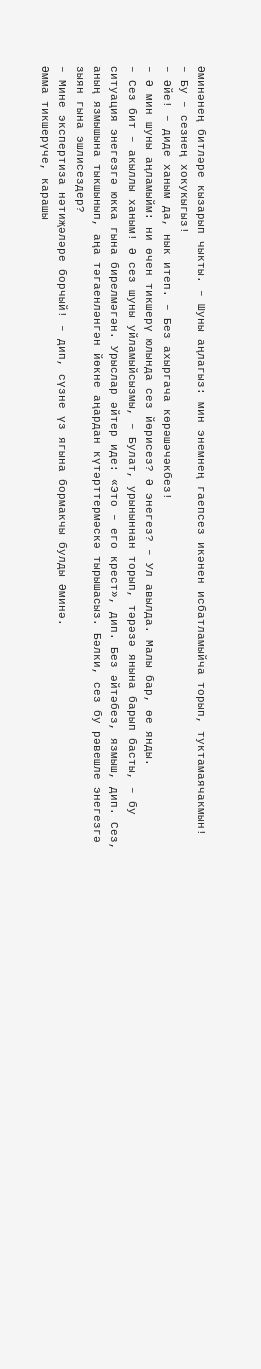Әминәнең битләре кызарып чыкты. – Шуны аңлагыз: мин энемнең гаепсез икәнен исбатламыйча торып, туктамаячакмын!
– Бу – сезнең хокукыгыз!
– Әйе! – диде ханым да, нык итеп. – Без ахыргача көрәшәчәкбез!
– Ә мин шуны аңламыйм: ни өчен тикшерү юлында сез йөрисез? Ә энегез? – Ул авылда. Малы бар, өе янды.
– Сез бит – акыллы ханым! Ә сез шуны уйламыйсызмы, – Булат, урыныннан торып, тәрәзә янына барып басты, – бу ситуация энегезгә юкка гына бирелмәгән. Урыслар әйтер иде: «Это – его крест», дип. Без әйтәбез, язмыш, дип. Сез, аның язмышына тыкшынып, аңа тәгаенләнгән йөкне аңардан күтәрттермәскә тырышасыз. Бәлки, сез бу рәвешле энегезгә зыян гына эшлисездер?
– Мине экспертиза нәтиҗәләре борчый! – дип, сүзне үз ягына бормакчы булды Әминә.
Әмма тикшерүче, карашы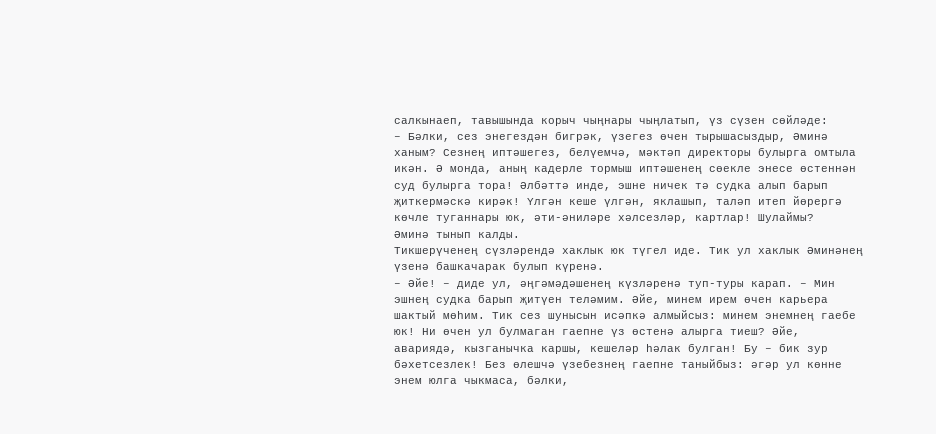салкынаеп, тавышында корыч чыңнары чыңлатып, үз сүзен сөйләде:
– Бәлки, сез энегездән бигрәк, үзегез өчен тырышасыздыр, Әминә ханым? Сезнең иптәшегез, белүемчә, мәктәп директоры булырга омтыла икән. Ә монда, аның кадерле тормыш иптәшенең сөекле энесе өстеннән суд булырга тора! Әлбәттә инде, эшне ничек тә судка алып барып җиткермәскә кирәк! Үлгән кеше үлгән, яклашып, таләп итеп йөрергә көчле туганнары юк, әти-әниләре хәлсезләр, картлар! Шулаймы?
Әминә тынып калды.
Тикшерүченең сүзләрендә хаклык юк түгел иде. Тик ул хаклык Әминәнең үзенә башкачарак булып күренә.
– Әйе! – диде ул, әңгәмәдәшенең күзләренә туп-туры карап. – Мин эшнең судка барып җитүен теләмим. Әйе, минем ирем өчен карьера шактый мөһим. Тик сез шунысын исәпкә алмыйсыз: минем энемнең гаебе юк! Ни өчен ул булмаган гаепне үз өстенә алырга тиеш? Әйе, авариядә, кызганычка каршы, кешеләр һәлак булган! Бу – бик зур бәхетсезлек! Без өлешчә үзебезнең гаепне таныйбыз: әгәр ул көнне энем юлга чыкмаса, бәлки,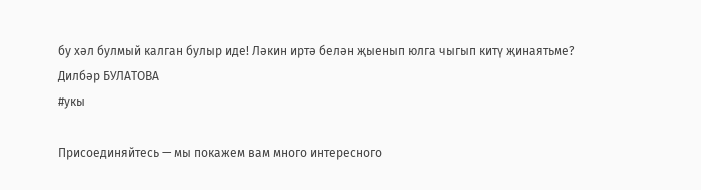бу хәл булмый калган булыр иде! Ләкин иртә белән җыенып юлга чыгып китү җинаятьме?
Дилбәр БУЛАТОВА
#укы

Присоединяйтесь — мы покажем вам много интересного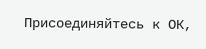Присоединяйтесь к ОК,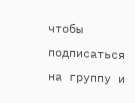чтобы подписаться на группу и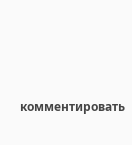комментировать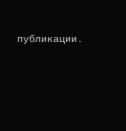публикации.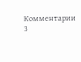Комментарии 3